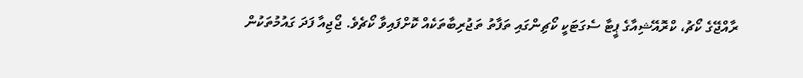ރާއްޖޭގެ ކޯޗު، ކްރޮއޭޝިއާގެ ޕީޓާ ސެގަޓަކީ ކޯޗިންގައި ތަފާތު ތަޖުރިބާތަކެއް ކޮށްފައިވާ ކޯޗެވެ. ޖޯޖިއާ ފަދަ ގައުމުތަކުން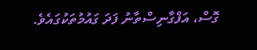ގޮސް، އަފްގާނިސްތާނު ފަދަ ގައުމުތަކުގައެވެ.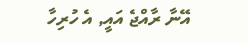އޭނާ ރާއްޖެ އައީ, އެ ހުރިހާ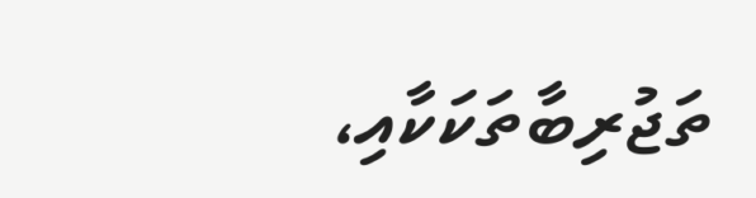ތަޖުރިބާތަކަކާއި،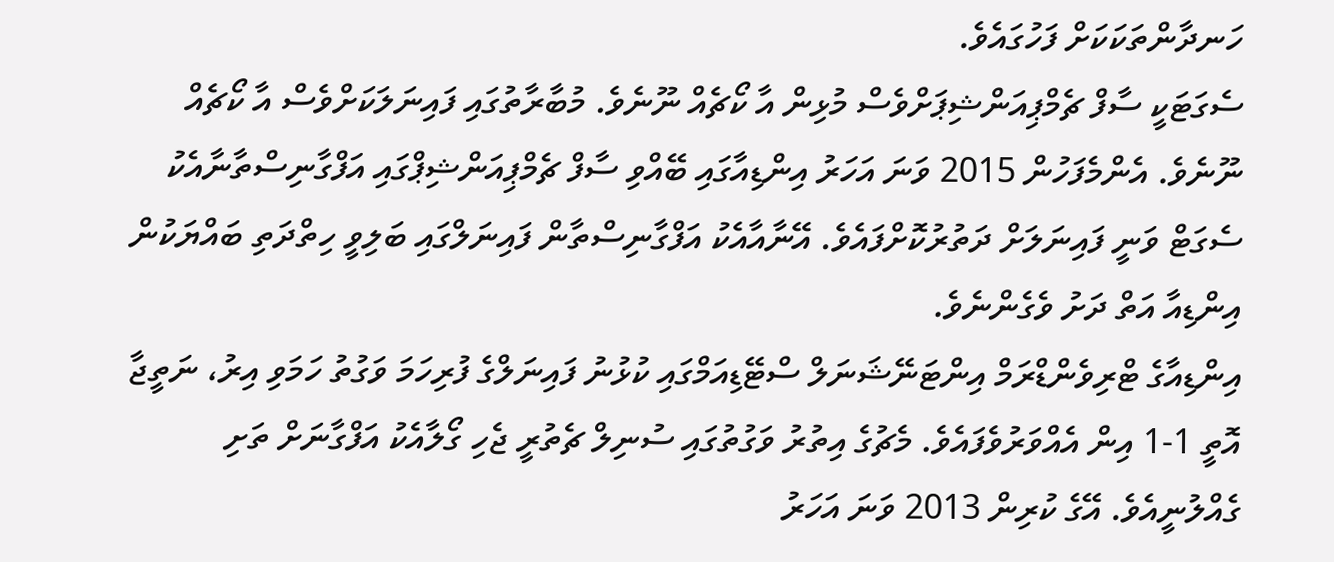ހަނދާންތަކަކަށް ފަހުގައެވެ.
ސެގަޓަކީ ސާފް ޗެމްޕިއަންޝިޕަށްވެސް މުޅިން އާ ކޯޗެއް ނޫނެވެ. މުބާރާތުގައި ފައިނަލަކަށްވެސް އާ ކޯޗެއް ނޫނެވެ. އެންމެފަހުން 2015 ވަނަ އަހަރު އިންޑިއާގައި ބޭއްވި ސާފް ޗެމްޕިއަންޝިޕްގައި އަފްގާނިސްތާނާއެކު ސެގަޓް ވަނީ ފައިނަލަށް ދަތުރުކޮށްފައެވެ. އޭނާއާއެކު އަފްގާނިސްތާން ފައިނަލްގައި ބަލިވީ ހިތްދަތި ބައްޔަކުން އިންޑިއާ އަތް ދަށު ވެގެންނެވެ.
އިންޑިއާގެ ޓްރިވެންޑްރަމް އިންޓަނޭޝަނަލް ސްޓޭޑިއަމްގައި ކުޅުނު ފައިނަލްގެ ފުރިހަމަ ވަގުތު ހަމަވި އިރު، ނަތީޖާ އޮތީ 1-1 އިން އެއްވަރުވެފައެވެ. މެޗުގެ އިތުރު ވަގުތުގައި ސުނިލް ޗެތުރީ ޖެހި ގޯލާއެކު އަފްގާނަށް ތަށި ގެއްލުނީއެވެ. އޭގެ ކުރިން 2013 ވަނަ އަހަރު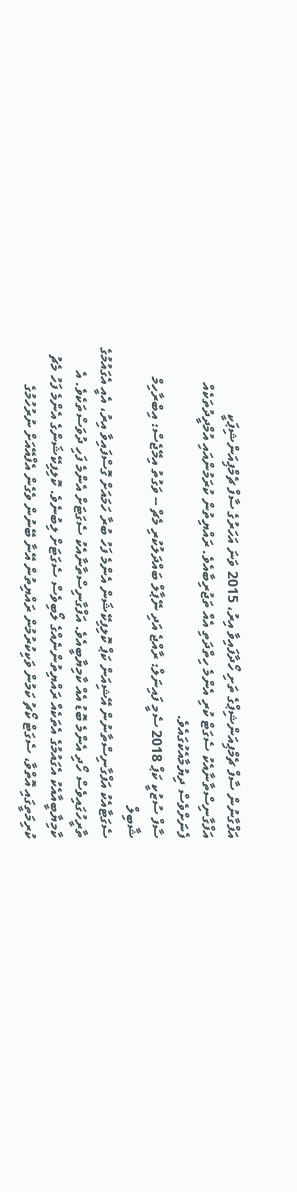އަފްގާނުން ސާފް ޗެމްޕިއަންޝިޕްގެ ތަށި ހޯދާފައިވާ އިރު، 2015 ވަނަ އަހަރުގެ ސާފް ޗެމްޕިއަންޝިޕަކީ އަފްގާނިސްތާނާއެކު ސެގަޓް ކުރި އެންމެ ހިތްދަތި އެއް ތަޖުރިބާއެވެ. ރައްޔިތުން ކުރަމުންއައި އުމްދީދުތަކެއް ފެނަށްވެސް ދިޔުމާއެކުގައެވެ.
ސާފް ސުޒުކީ ކަޕް 2018 ސެމީ ފައިނަލް: ރާއްޖެ އަދި ނޭޕާލް ބައްދަލުކުރި މެޗް -- ވަގުތު އިމޭޖެސް: އިބްރާހިމް ޝާބިލް
ސެގަޓާއެކު އަފްގާނިސްތާނުން އޭޝިއަން ކަޕް ކޮލިފިކޭޝަން އެންމެ ފަހު ބުރާ ހަމައަށް ގޮސްފައިވާ އިރު، އެއީ އެގައުމުގެ ތާރީހުގައިވެސް ހޯދި އެންމެ ބޮޑު އެއް ކާމިޔާބީއެވެ. އަފްގާނިސްތާނާއެކު ސެގަޓަށް އެންމެ ފަހި ދުވަސްތަކެވެ. އެ ކާމިޔާބީއާއެކު އެގައުމުގެ އެތަކެއް ރައްޔިތުންނެއްގެ ލޯބިވެސް ސެގަޓަށް ލިބުނެވެ. ކޮލިފިކޭޝަންގެ އެންމެ ފަހު މެޗު ކުރިމަތީގައި އޮތްވާ، ސެގަޓް ކޯޗު ކަމުން ވަކިކުރުމުން ރައްޔިތުން އޭނާ ބޭނުން ވެގެން އެފްއޭއަށް ނުރުހުމުގެ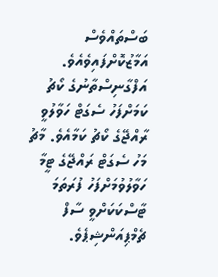ބަސްތައްވެސް އަމާޒުކޮށްފައިވެއެވެ.
އަފްގާނިސްތާނުގެ ކޯޗު ކަމަށްފަހު ސެގަޓް ހަވާލުވީ ރާއްޖޭގެ ކޯޗު ކަމާއެވެ. މާޗު މަހު ސެގަޓް ރައްޖޭގެ ޓީމާ ހަވާލުވުމަށްފަހު ފުރަތަމަ ޓާސްކަކަށްވީ ސާފް ޗެމްޕިއަންޝިޕެވެ.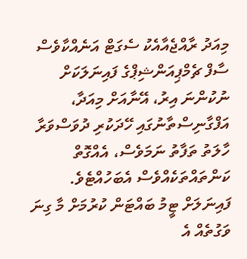މިއަދު ރާއްޖެއާއެކު ސެގަޓް އަނެއްކާވެސް ސާފް ޗެމްޕިއަންޝިޕްގެ ފައިނަލަކަށް ނުކުންނަ އިރު، އޭނާއަށް މިއަދާ، އަފްގާނިސްތާނުގައި ހޭދަކުރި ދުވަސްވަރާ ހާލަތު ތަފާތު ނަމަވެސް، އެއްގޮތް ކަންތައްތަކެއްވެސް އެބަހުއްޓެވެ. ފައިނަލަށް ޓީމު ބައްޓަން ކުރުމަށް މާ ގިނަ ވަގުތެއް އެ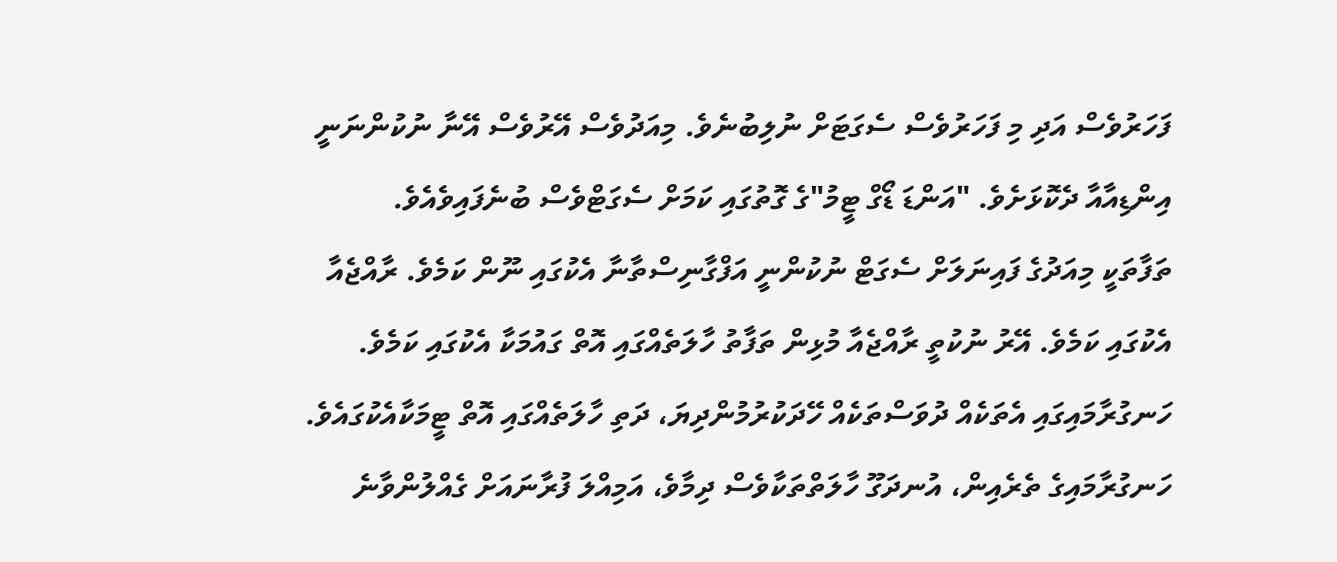ފަހަރުވެސް އަދި މި ފަހަރުވެސް ސެގަޓަށް ނުލިބުނެވެ. މިއަދުވެސް އޭރުވެސް އޭނާ ނުކުންނަނީ އިންޑިއާއާ ދެކޮޅަށެވެ. "އަންޑަ ޑޯގް ޓީމު"ގެ ގޮތުގައި ކަމަށް ސެގަޓްވެސް ބުނެފައިވެއެވެ.
ތަފާތަކީ މިއަދުގެ ފައިނަލަށް ސެގަޓް ނުކުންނީ އަފްގާނިސްތާނާ އެކުގައި ނޫން ކަމެވެ. ރާއްޖެއާ އެކުގައި ކަމެވެ. އޭރު ނުކުތީ ރާއްޖެއާ މުޅިން ތަފާތު ހާލަތެއްގައި އޮތް ގައުމަކާ އެކުގައި ކަމެވެ. ހަނގުރާމައިގައި އެތަކެއް ދުވަސްތަކެއް ހޭދަކުރުމުންދިޔަ، ދަތި ހާލަތެއްގައި އޮތް ޓީމަކާއެކުގައެވެ. ހަނގުރާމައިގެ ތެރެއިން، އުނދަގޫ ހާލަތްތަކާވެސް ދިމާވެ، އަމިއްލަ ފުރާނައަށް ގެއްލުންވާނެ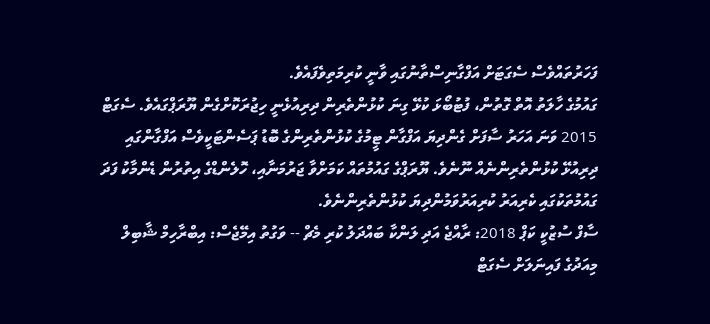ފަހަރުތައްވެސް ސެގަޓަށް އަފްގާނިސްތާނުގައި ވާނީ ކުރިމަތިވެފައެވެ.
ގައުމުގެ ހާލަތު އޮތް ގޮތުން، ފުޓުބޯޅަ ކުޅޭ ގިނަ ކުޅުންތެރިން ދިރިއުޅެނީ ހިޖުރަކޮށްގެން ޔޫރަޕްގައެވެ. ސެގަޓް 2015 ވަނަ އަހަރު ސާފަށް ގެންދިޔަ އަފްގާން ޓީމުގެ ކުޅުންތެރިންގެ ބޮޑު ޕަސެންޓަކީވެސް އަފްގާންގައި ދިރިއުޅޭ ކުޅުންތެރިންނެއް ނޫނެވެ. ޔޫރަޕްގެ ގައުމުތައް ކަމަށްވާ ޖަރުމަނާއި، ހޮލެންޑްގެ އިތުރުން ޑެންމާކު ފަދަ ގައުމުތަކުގައި ކެރިއަރު ކުރިއަރުވަމުންދިޔަ ކުޅުންތެރިންނެވެ.
ސާފް ސުޒުކީ ކަޕް 2018: ރާއްޖެ އަދި ލަންކާ ބައްދަލު ކުރި މެޗް -- ވަގުތު އިމޭޖެސް: އިބްރާހިމް ޝާބިލް
މިއަދުގެ ފައިނަލަށް ސެގަޓް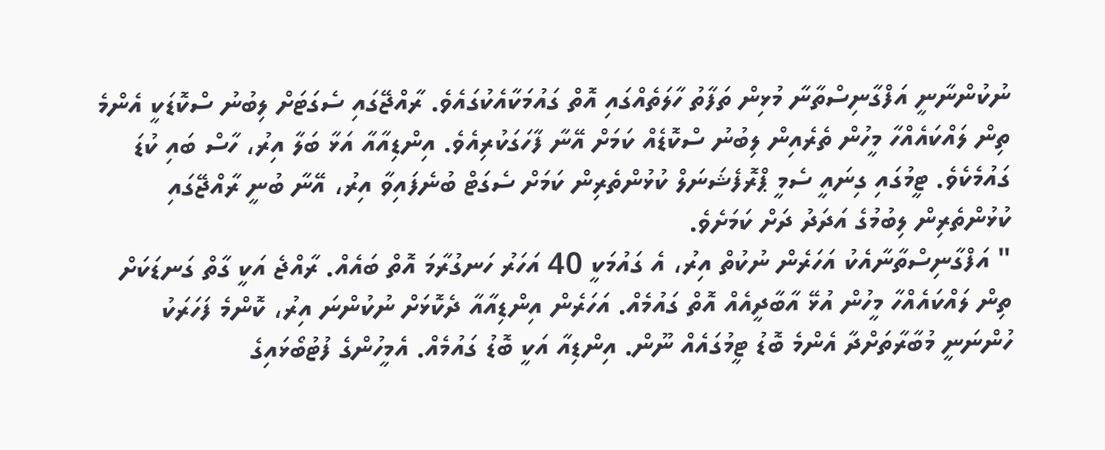ނުކުންނާނީ އަފްގާނިސްތާނާ މުޅިން ތަފާތު ހާލަތެއްގައި އޮތް ގައުމަކާއެކުގައެވެ. ރާއްޖޭގައި ސެގަޓަށް ލިބުނު ސްކޮޑަކީ އެންމެ ތިން ލައްކައެއްހާ މީހުން ތެރެއިން ލިބުނު ސްކޮޑެއް ކަމަށް އޭނާ ފާހަގަކުރިއެވެ. އިންޑިއާއާ އަޅާ ބަލާ އިރު، ހާސް ބައި ކުޑަ ގައުމެކެވެ. ޓީމުގައި ގިނައީ ސެމީ ޕްރޮފެޝަނަލް ކުޅުންތެރިން ކަމަށް ސެގަޓް ބުނެފައިވާ އިރު، އޭނާ ބުނީ ރާއްޖޭގައި ކުޅުންތެރިން ލިބުމުގެ އަދަދު ދަށް ކަމަށެވެ.
" އަފްގާނިސްތާނާއެކު އަހަރެން ނުކުތް އިރު، އެ ގައުމަކީ 40 އަހަރު ހަނގުރާމަ އޮތް ބައެއް. ރާއްޖެ އަކީ ގާތް ގަނޑަކަށް ތިން ލައްކައެއްހާ މީހުން އުޅޭ އާބާދީއެއް އޮތް ގައުމެއް. އަހަރެން އިންޑިއާއާ ދެކޮޅަށް ނުކުންނަ އިރު، ކޮންމެ ފަހަރަކު ހުންނަނީ މުބާރާތަށްދާ އެންމެ ބޮޑު ޓީމުގައެއް ނޫން. އިންޑިއާ އަކީ ބޮޑު ގައުމެއް. އެމީހުންގެ ފުޓުބޯޅައިގެ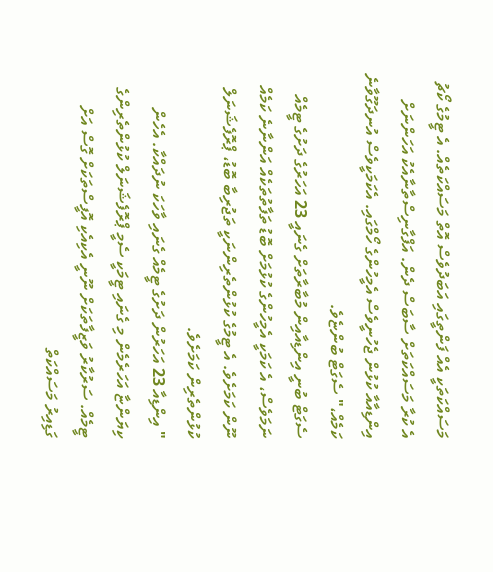މަސައްކަތަކީ އެއް ފަންތީގައި އަބަދުވެސް އޮތް މަސައްކަތެއް. އެ ޓީމުގެ ކޯޗު އެ ކުރާ މަސައްކަތަށް ސާބަސް ދެން. އަފްގާނިސްތާނާއެކު އަހަންނަށް އިންޑިއާއާ ކުޅުން ޖެހުނީވެސް އެމީހުންގެ ހޯމްގައި. އެކަމަކީވެސް އުނދަގޫވާނެ ކަމެއް،" ސެގަޓް ބުންޏެވެ.
ސެގަޓް ބުނީ އިންޑިއާއިން މުބާރާތަށް ގެނައީ 23 އަހަރުގެ ދަށުގެ ޓީމެއް ނަމަވެސް، އެ ކަމަކީ އެމީހުންގެ ކުޅުމަށް ބޮޑު ތަފާތުތަކެއް އަންނާނެ ކަމެއް ނޫން ކަމަށެވެ. އެ ޓީމުގެ ކުޅުންތެރިންނަކީ ތަޖުރިބާ ބޮޑު، ޕްރޮފެޝަނަލް ކުޅުންތެރިން ކަމަށެވެ.
" އިންޑިއާ 23 އަހަރުން ދަށުގެ ޓީމެއް ގެނައި ވާހަކަ ނުދައްކާ. އެހެން ކިޔަންޏާ އަހަރެމެން މި ގެނައި ޓީމަކީ ސެމީ ޕްރޮފެޝަނަލް ކުޅުންތެރިންގެ ޓީމެއް. ސަރުކާރު ވަޒީފާތަކަށް ނޫނީ އެކިއެކި އޮފީސްތަކަށް ގޮސް އަށް ގަޑިއިރު މަސައްކަތް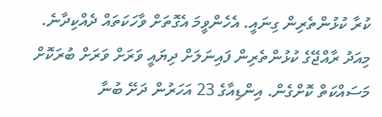ކުރާ ކުޅުންތެރިން ގިނައީ. އެހެންވީމަ އެގޮތަށް ވާހަކަތައް ދެއްކިދާނެ. މިއަދު ރާއްޖޭގެ ކުޅުންތެރިން ފައިނަލަށް ދިޔައީ ވަރަށް ވަރަށް ބުރަކޮށް މަސައްކަތް ކޮށްގެން. އިންޑިއާގެ 23 އަހަރުން ދަށޭ ބުނާ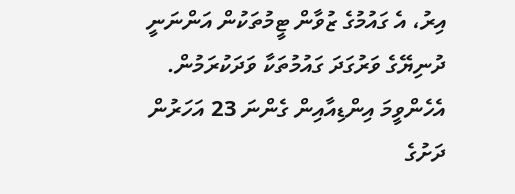އިރު، އެ ގައުމުގެ ޒުވާން ޓީމުތަކުން އަންނަނީ ދުނިޔޭގެ ވަރުގަދަ ގައުމުތަކާ ވަދަކުރަމުން. އެހެންވީމަ އިންޑިއާއިން ގެންނަ 23 އަހަރުން ދަށުގެ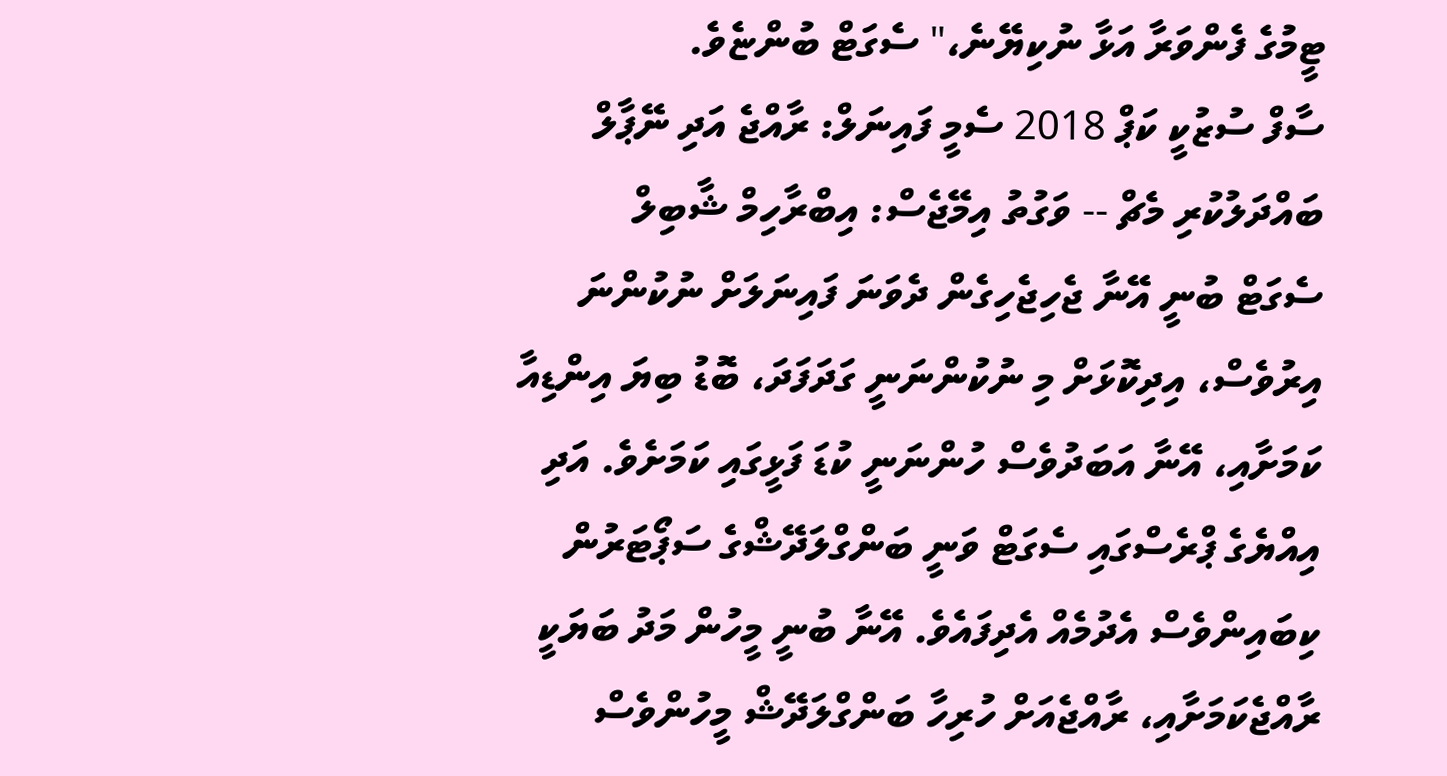ޓީމުގެ ފެންވަރާ އަޅާ ނުކިޔޭނެ،" ސެގަޓް ބުންޏެވެ.
ސާފް ސުޒުކީ ކަޕް 2018 ސެމީ ފައިނަލް: ރާއްޖެ އަދި ނޭޕާލް ބައްދަލުކުރި މެޗް -- ވަގުތު އިމޭޖެސް: އިބްރާހިމް ޝާބިލް
ސެގަޓް ބުނީ އޭނާ ޖެހިޖެހިގެން ދެވަނަ ފައިނަލަށް ނުކުންނަ އިރުވެސް، އިދިކޮޅަށް މި ނުކުންނަނީ ގަދަފަދަ، ބޮޑު ބިޔަ އިންޑިއާ ކަމަށާއި، އޭނާ އަބަދުވެސް ހުންނަނީ ކުޑަ ފަޅީގައި ކަމަށެވެ. އަދި އިއްޔެގެ ޕްރެސްގައި ސެގަޓް ވަނީ ބަންގްލަދޭޝްގެ ސަޕޯޓަރުން ކިބައިންވެސް އެދުމެއް އެދިފައެވެ. އޭނާ ބުނީ މީހުން މަދު ބަޔަކީ ރާއްޖެކަމަށާއި، ރާއްޖެއަށް ހުރިހާ ބަންގްލަދޭޝް މީހުންވެސް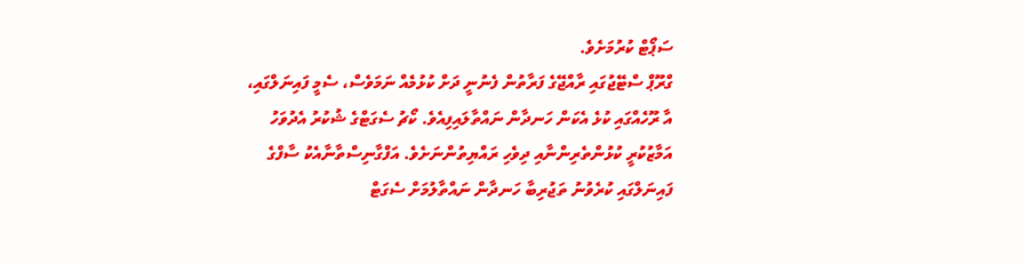ސަޕޯޓް ކުރުމަށެވެ.
ގްރޫޕް ސްޓޭޖުގައި ރާއްޖޭގެ ފަރާތުން ފެނުނީ ދަށް ކުޅުމެއް ނަމަވެސް، ސެމީ ފައިނަލްގައި، އާ ރޫހެއްގައި ކުޅެ އެކަން ހަނދާން ނައްތާލައިފިއެވެ. ކޯޗު ސެގަޓްގެ ޝުކުރު އެދުވަހު އަމާޒުކުރީ ކުޅުންތެރިންނާއި ދިވެހި ރައްޔިތުންނަށެވެ. އަފްގާނިސްތާނާއެކު ސާފްގެ ފައިނަލްގައި ކުރެވުނު ތަޖުރިބާ ހަނދާން ނައްތާލުމަށް ސެގަޓް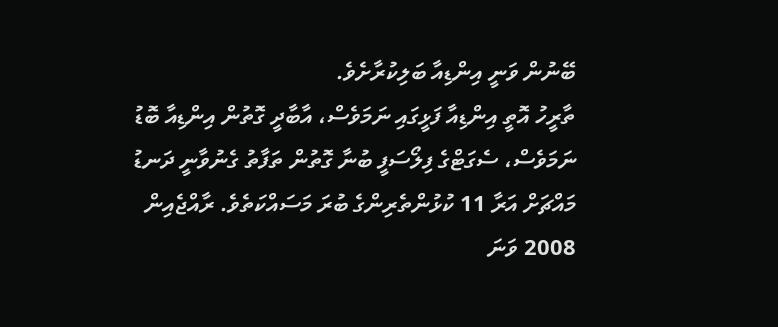ބޭނުން ވަނީ އިންޑިއާ ބަލިކުރާށެވެ.
ތާރީހު އޮތީ އިންޑިއާ ފަޅީގައި ނަމަވެސް، އާބާދީ ގޮތުން އިންޑިއާ ބޮޑު ނަމަވެސް، ސެގަޓްގެ ފިލޯސަފީ ބުނާ ގޮތުން ތަފާތު ގެނުވާނީ ދަނޑު މައްޗަށް އަރާ 11 ކުޅުންތެރިންގެ ބުރަ މަސައްކަތެވެ. ރާއްޖެއިން 2008 ވަނަ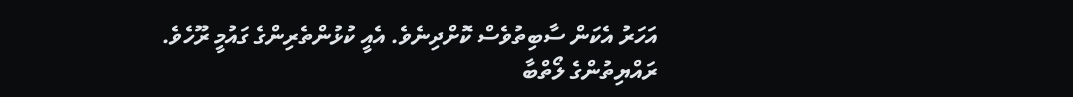އަހަރު އެކަން ސާބިތުވެސް ކޮށްދިނެވެ. އެއީ ކުޅުންތެރިންގެ ގައުމީ ރޫހެވެ. ރައްޔިތުންގެ ލޯތްބާ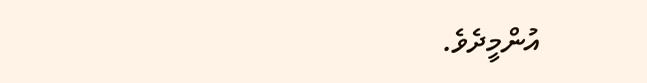އުންމީދެވެ.